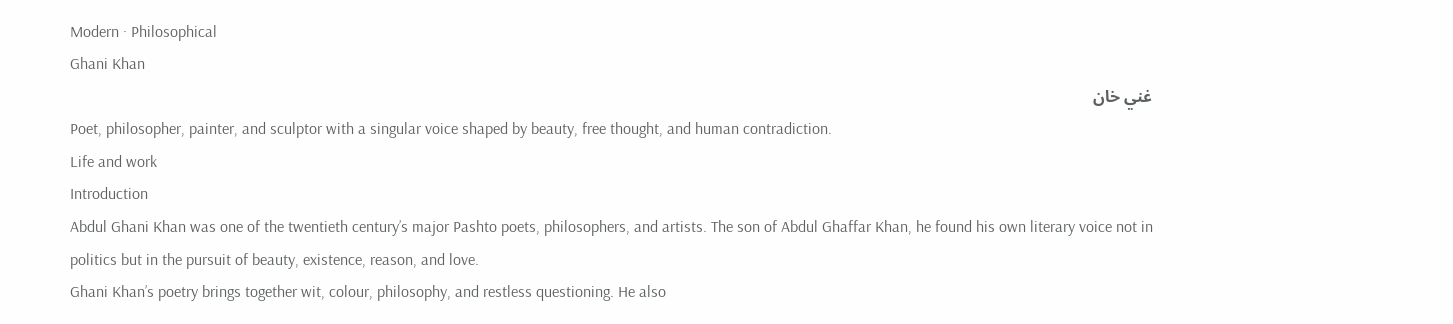Modern · Philosophical
Ghani Khan
غني خان
Poet, philosopher, painter, and sculptor with a singular voice shaped by beauty, free thought, and human contradiction.
Life and work
Introduction
Abdul Ghani Khan was one of the twentieth century’s major Pashto poets, philosophers, and artists. The son of Abdul Ghaffar Khan, he found his own literary voice not in politics but in the pursuit of beauty, existence, reason, and love.
Ghani Khan’s poetry brings together wit, colour, philosophy, and restless questioning. He also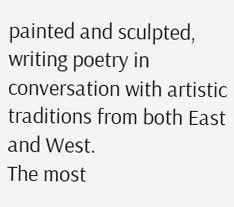painted and sculpted, writing poetry in conversation with artistic traditions from both East and West.
The most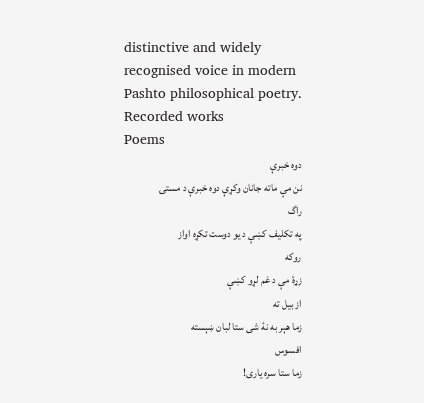distinctive and widely recognised voice in modern Pashto philosophical poetry.
Recorded works
Poems
دوه خبرې
نن مې ماته جانان وکړې دوه خبرې د مستۍ
راگ
په تکليف کښې د يو دوست تکړه اواز
روکه
زړۀ مې د غم لړو کښې
از بيل ته
زما هېر به نۀ شی ستا لبان ښېسته
افسوس
زما ستا سره ياری!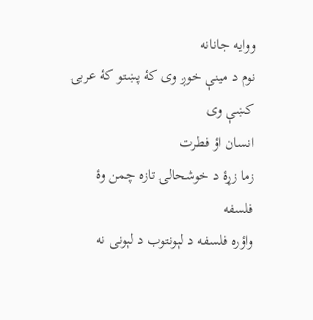ووايه جانانه
نوم د مينې خوږ وی کۀ پښتو کۀ عربۍ کښې وی
انسان اؤ فطرت
زما زړۀ د خوشحالۍ تازه چمن وۀ
فلسفه
واؤره فلسفه د لېونتوب د لېونی نه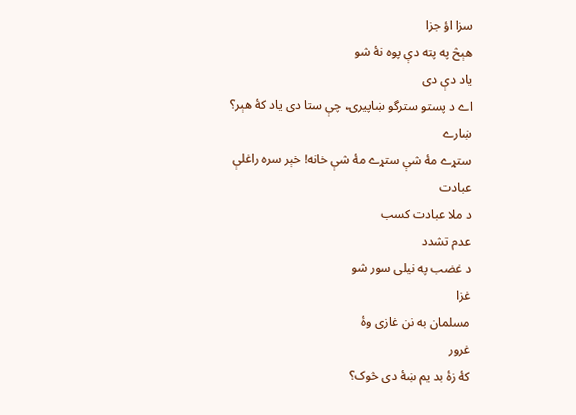سزا اؤ جزا
هېڅ په پته دې پوه نۀ شو
ياد دې دی
اے د پستو سترگو ښاپيرۍ، چې ستا دی ياد کۀ هېر؟
ښارے
ستړے مۀ شې ستړے مۀ شې خانه! خېر سره راغلې
عبادت
د ملا عبادت کسب
عدم تشدد
د غضب په نيلی سور شو
غزا
مسلمان به نن غازی وۀ
غرور
کۀ زۀ بد يم ښۀ دی څوک؟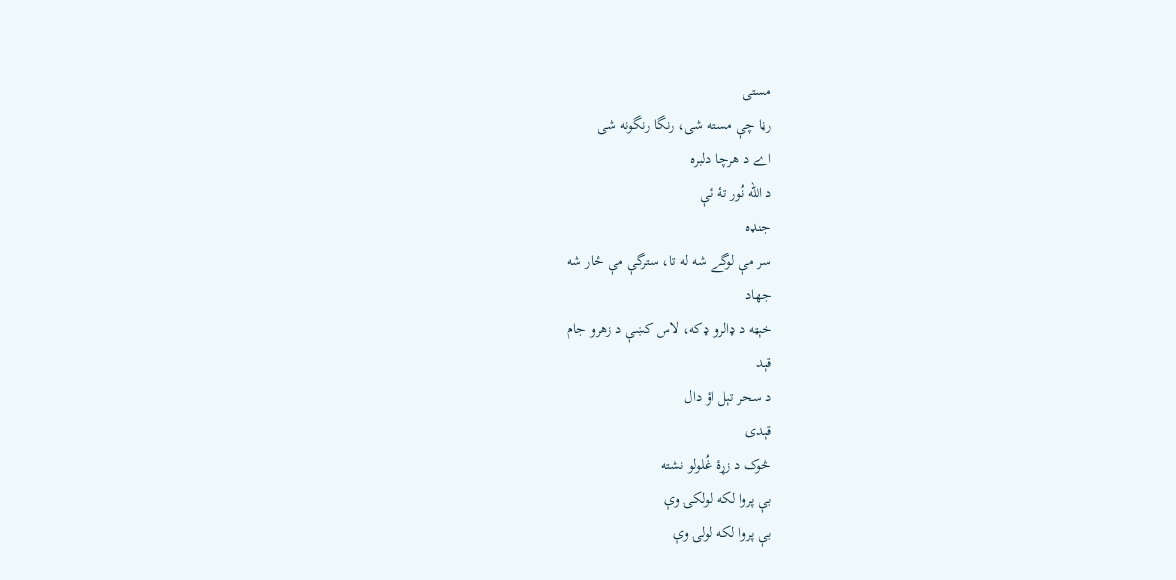مستی
رڼا چې مسته شی، رنگا رنگونه شی
اے د هرچا دلبره
د الله نُور تۀ ئې
جنډه
سر مې لوگے شه له تا، سترگې مې ځار شه
جهاد
خېټه د ډالرو ډکه، لاس کښې د زهرو جام
قېد
د سحر تېل اؤ دال
قېدی
څوک د زړۀ غُلولو نشته
بې پروا لکه لولکۍ وې
بې پروا لکه لولۍ وې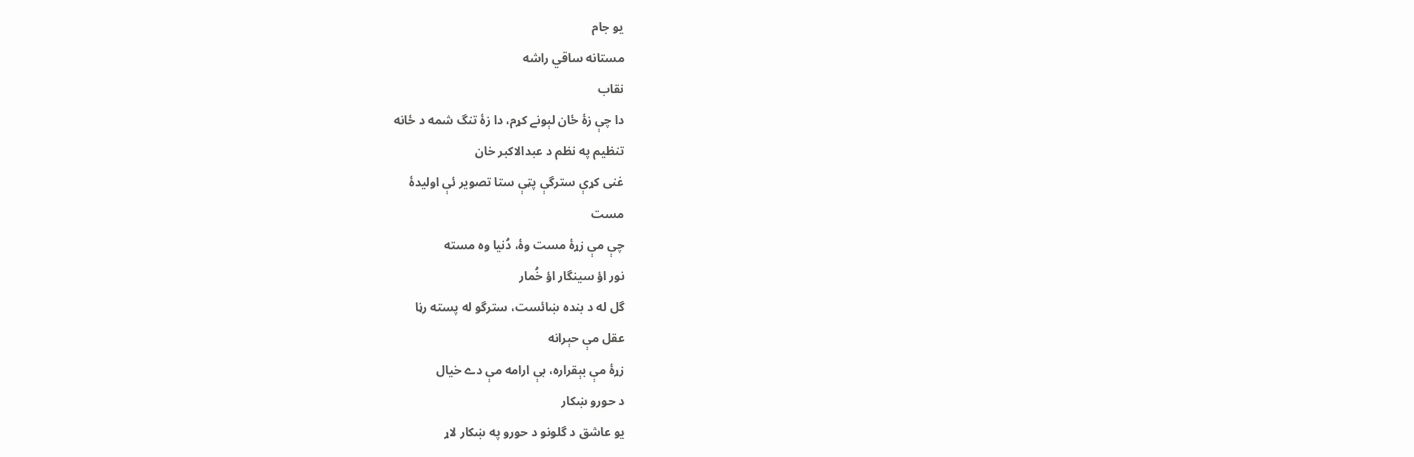يو جام
مستانه ساقي راشه
نقاب
دا چې زۀ ځان لېونے کړم، دا زۀ تنگ شمه د ځانه
تنظيم په نظم د عبدالاکبر خان
غنی کړې سترگې پټې ستا تصوير ئې اوليدۀ
مست
چې مې زړۀ مست وۀ، دُنيا وه مسته
نور اؤ سينگار اؤ خُمار
گل له د بنده ښائست، سترگو له پسته رڼا
عقل مې حېرانه
زړۀ مې بېقراره، بې ارامه مې دے خيال
د حورو ښکار
يو عاشق د گلونو د حورو په ښکار لاړ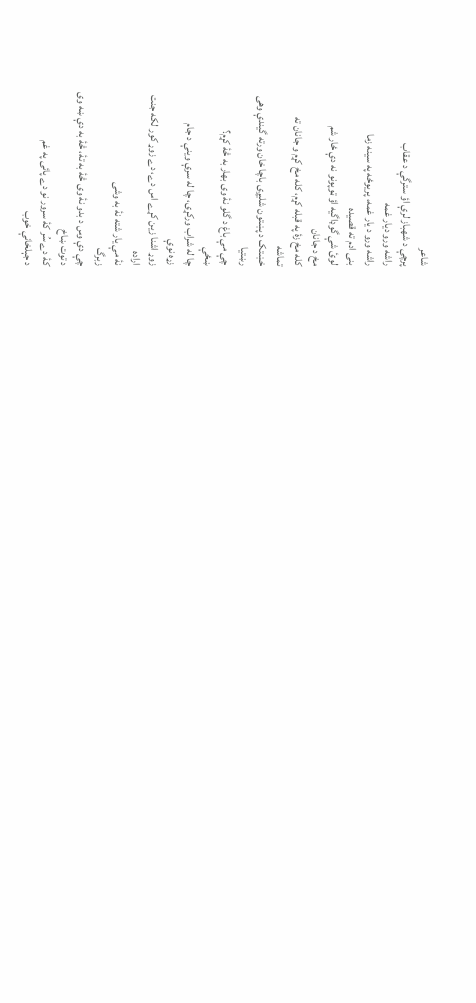شاعر
پرچې د شهباز لرې اؤ سترگې د عقاب
راشه ورو ديار غمه
راشه ورو د يار غمه، پريوځه په سينه زما
بنی ادم ته قصيده
لوئ شې گوډاگيه اؤ ټوپونو نه دې ځار شم
مخ د جانان
کله مخ زۀ په قبله کړم، کله مخ کړم و جانان ته
تماشه
خښتک د پښتون شليږی باچا خان ورته گيندې وهی
رښتيا
چې مې باغ د گلو نۀ وی بهار به څۀ کړم؟
ښځې
چا له شراب ورکړی، چا له سرې وينې د جام
زړه نوې
زوړ اشنا زين کړے اس دے، دے زوړ کور لکه جنت
اراده
نۀ مې يار شته نۀ به وشی
زبرگ
چې دې وس د بدو نۀ وی څۀ به تۀ، څۀ به دې ښه وی
د توت ښاخ
کۀ دے سُر کۀ سرور نو دے پائی په غم
د جېلخانې خوب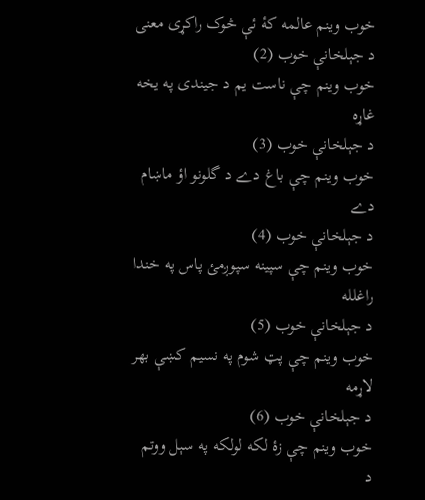خوب وينم عالمه کۀ ئې څوک راکړی معنی
د جېلخانې خوب (2)
خوب وينم چې ناست يم د جيندی په يخه غاړه
د جېلخانې خوب (3)
خوب وينم چې باغ دے د گلونو اؤ ماښام دے
د جېلخانې خوب (4)
خوب وينم چې سپينه سپوږمئ پاس په خندا راغلله
د جېلخانې خوب (5)
خوب وينم چې پټ شوم په نسيم کښې بهر لاړمه
د جېلخانې خوب (6)
خوب وينم چې زۀ لکه لولکه په سېل ووتم
د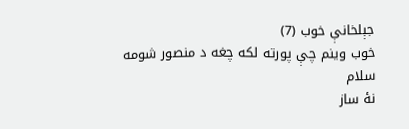جېلخانې خوب (7)
خوب وينم چې پورته لکه چغه د منصور شومه
سلام
نۀ ساز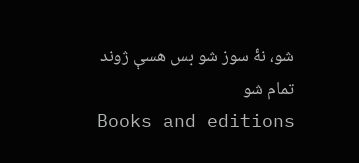شو، نۀ سوز شو بس هسې ژوند تمام شو
Books and editions